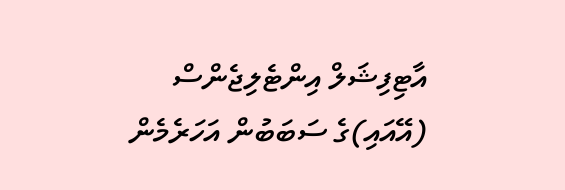އާޓިފިޝަލް އިންޓެލިޖެންސް (އޭއައި)ގެ ސަބަބުން އަހަރެމެން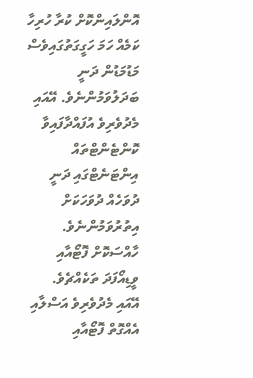އޮންލައިންކޮށް ކުރާ ހުރިހާ ކަމެއް ހަމަ ހަގީގަތުގައިވެސް މަޑުމަޑުން ދަނީ ބަދަލުވަމުންނެވެ. އޭއައި މެދުވެރިވެ އުފައްދާފައިވާ ކޮންޓެންޓްތައް އިންޓަނެޓްގައި ދަނީ ދުވަހެއް ދުވަހަކަށް އިތުރުވަމުންނެވެ. ހާއްސަކޮށް ފޮޓޯއާއި ވީޑިއޯފަދަ ތަކެއްޗެވެ.
އޭއައި މެދުވެރިވެ އަސްލާއި އެއްގޮތް ފޮޓޯއާއި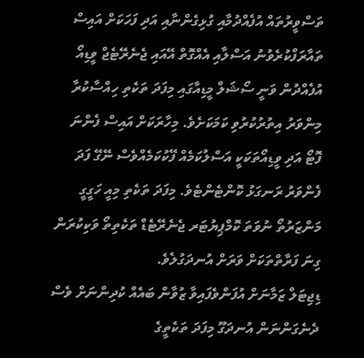ތަސްވީރުތައް އުފެއްދުމާއި ގުޅިގެންނާއި އަދި ފަހަކަށް އައިސް ތައާރަފްކުރެވުނު އަސްލާއި އެއްގޮތް އޭއައި ޖެނެރޭޓެޖް ވީޑިއޯ އުފެއްދުން ވަނީ ސޯޝަލް މީޑިއާގައި މިފަދަ ތަކެތި ހިއްސާކުރާ މިންވަރު އިތުރުކުރުވި ކަމަކަށެވެ. މިހާރަކަށް އައިސް ފެންނަ ފޮޓޯ އަދި ވީޑިއޯތަކަކީ އަސްލުކަމެއް ފޭކުކަމެއްވެސް ނޭގޭ ފަދަ ފެންވަރު ރަނގަޅު ކޮންޓެންޓެވެ. މިފަދަ ތަކެތި މިއީ ހަގީގީ މަންޒަރުތޯ ނުވަތަ ކޮމްޕިޔުޓަރ ޖެނެރޭޓެޑް ތަކެތިތޯ ވަކިކުރަން ގިނަ ފަރާތްތަކަށް ވަރަށް އުނދަގުލެވެ.
ޑިޖިޓަލް ޒަމާނަށް އުފަންވެފައިވާ ޒުވާން ބައެއް ކުދިންނަށް ވެސް ދެނެގަންނަން އުނދަގޫ މިފަދަ ތަކެތީގެ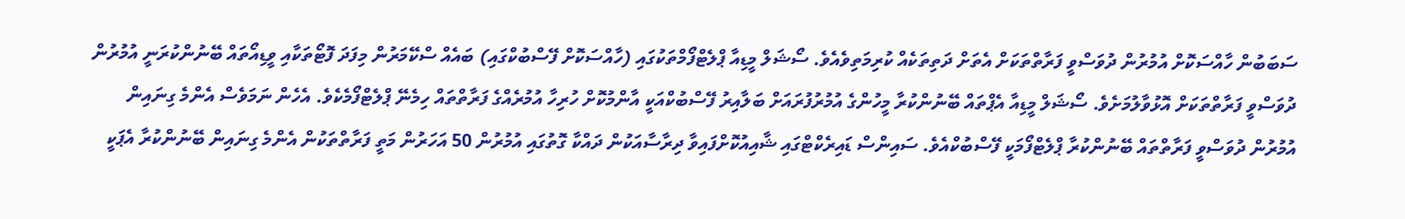ސަބަބުން ހާއްސަކޮށް އުމުރުން ދުވަސްވީ ފަރާތްތަކަށް އެތަށް ދަތިތަކެއް ކުރިމަތިވެއެވެ. ސޯޝަލް މީޑިއާ ޕްލެޓްފޯމްތަކުގައި (ހާއްސަކޮށް ފޭސްބުކްގައި) ބައެއް ސްކޭމަރުން މިފަދަ ފޮޓޯތަކާއި ވީޑިއޯތައް ބޭނުންކުރަނީ އުމުރުން ދުވަސްވީ ފަރާތްތަކަށް އޮޅުވާލުމަށެވެ. ސޯޝަލް މީޑިއާ އެޕްތައް ބޭނުންކުރާ މީހުންގެ އުމުރުފުރައަށް ބަލާއިރު ފޭސްބުކްއަކީ އާންމުކޮށް ހުރިހާ އުމުރެއްގެ ފަރާތްތައް ހިމެނޭ ޕްލެޓްފޯމެކެވެ. އެހެން ނަމަވެސް އެންމެ ގިނައިން އުމުރުން ދުވަސްވީ ފަރާތްތައް ބޭނުންކުރާ ޕްލެޓްފޯމަކީ ފޭސްބުކްއެވެ. ސައިންސް ޑައިރެކްޓްގައި ޝާއިއުކޮށްފައިވާ ދިރާސާއަކުން ދައްކާ ގޮތުގައި އުމުރުން 50 އަހަރުން މަތީ ފަރާތްތަކުން އެންމެ ގިނައިން ބޭނުންކުރާ އެޕަކީ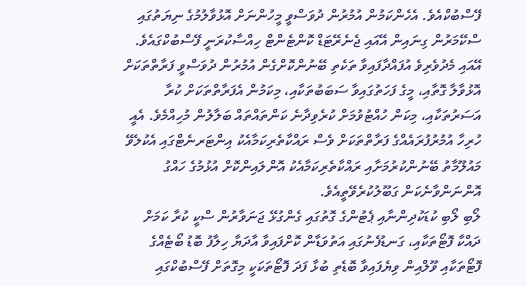ފޭސްބުކްއެވެ. އެހެންކަމުން އުމުރުން ދުވަސްވީ މީހުންނަށް އޮޅުވާލުމުގެ ނިޔަތުގައި ސްކޭމަރުން ގިނައިން އޭއައި ޖެނެރޭޓަޑް ކޮންޓެންޓް ހިއްސާކުރަނީ ފޭސްބުކްގައެވެ.
އޭއައި މެދުވެރިވެ އުފައްދާފައިވާ ތަކެތި ބޭނުންކޮށްގެން އުމުރުން ދުވަސްވީ ފަރާތްތަކަށް އޮޅުވާލާ ގޮތާއި، މީގެ ފަހަތުގައިވާ ސަބަބުތަކާއި، މިކަމުން އެފަރާތްތަކަށް ކުރާ އަސަރުތަކާއި، މިކަން ހުއްޓުވުމަށް ކުރެވިދާނެ ކަންތައްތައް ބަލާލުން މުހިއްމެވެ. އެއީ ހުރިހާ އުމުރުފުރައެއްގެ ފަރާތްތަކަށް ވެސް ރައްކާތެރިކަމާއެކު އިންޓަރނެޓްގައި އެކުލެވޭ މައުލޫމާތު ބޭނުންކުރުމަށާއި ރައްކާތެރިކަމާއެކު އޮންލައިންކޮށް އުޅުމުގެ ހައްގު އޮންނަންވާނެކަން ގަބޫލުކުރެވޭތީއެވެ.
ލޯބި ލޯބި ކުޑަކުދިންނާއި ޕެޓުންގެ ގޮތުގައި ގެންގުޅޭ ޖަނަވާރުން ސްކީ ކުރާ ކަމަށް ދައްކާ ފޮޓޯތަކާއި، ގަނޑުފެނުގައި އަތުވަޑާން ކޮށްފައިވާ އާދަޔާ ހިލާފު ބޮޑު ބޯޓެއްގެ ފޮޓޯތަކާއި ވޫލްއިން ވިޔެފައިވާ ބޮޑެތި ބުޅާ ފަދަ ފޮޓޯތަކަކީ މިގޮތަށް ފޭސްބުކްގައި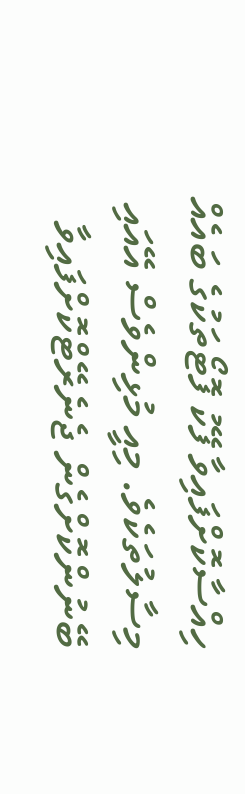ހިއްސާކޮށްފައިވާ ފޭކު ފޮޓޯތަކުގެ ބައެއް މިސާލުތަކެވެ. މިއީ މުޅިންވެސް އޭއައި ބޭނުންކޮށްގެން ޖެނެރޭޓްކޮށްފައިވާ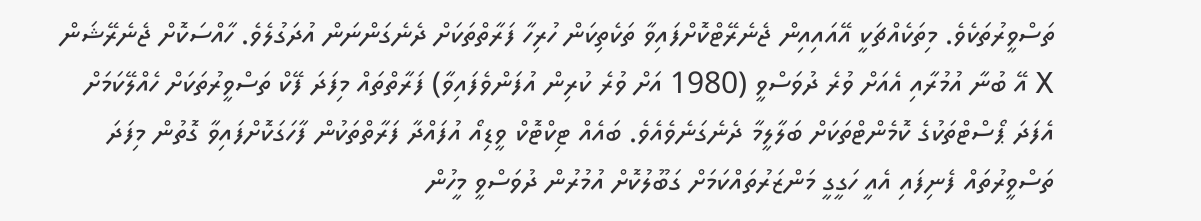ތަސްވީރުތަކެވެ. މިތަކެއްޗަކީ އޭއައިއިން ޖެނެރޭޓްކޮށްފައިވާ ތަކެތިކަން ހުރިހާ ފަރާތްތަކަށް ދެނެގަންނަން އުދަގުލެވެ. ހާއްސަކޮށް ޖެނެރޭޝަން X އޭ ބުނާ އުމުރާއި އެއަށް ވުރެ ދުވަސްވީ (1980 އަށް ވުރެ ކުރިން އުފަންވެފައިވާ) ފަރާތްތައް މިފަދަ ފޭކް ތަސްވީރުތަކަށް ހެއްލޭކަމަށް އެފަދަ ޕޯސްޓްތަކުގެ ކޮމެންޓްތަކަށް ބަލާލީމާ ދެނެގަނެވެއެވެ. ބައެއް ޓިކްޓޮކް ވީޑިއޯ އުފައްދާ ފަރާތްތަކުން ފާހަގަކޮށްފައިވާ ގޮތުން މިފަދަ ތަސްވީރުތައް ފެނިފައި އެއީ ހަގީގީ މަންޒަރުތައްކަމަށް ގަބޫލުކޮށް އުމުރުން ދުވަސްވީ މީހުން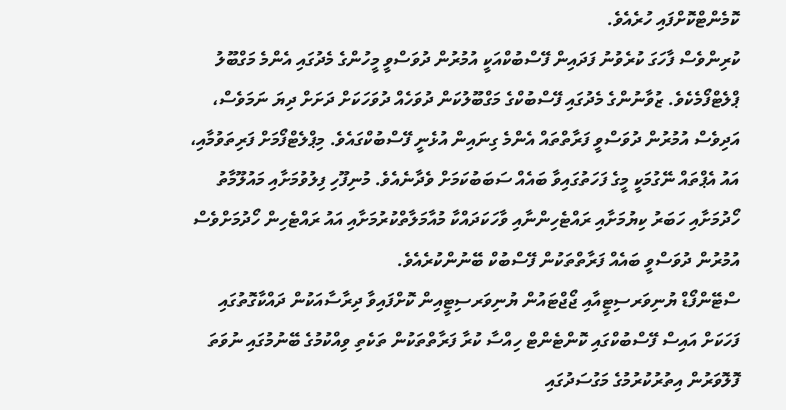ކޮމެންޓްކޮށްފައި ހުރެއެވެ.
ކުރިންވެސް ފާހަގަ ކުރެވުނު ފަދައިން ފޭސްބުކްއަކީ އުމުރުން ދުވަސްވީ މީހުންގެ މެދުގައި އެންމެ މަގްބޫލު ޕްލެޓްފޯމެކެވެ. ޒުވާނުންގެ މެދުގައި ފޭސްބުކްގެ މަގްބޫލުކަން ދުވަހެއް ދުވަހަކަށް ދަށަށް ދިޔަ ނަމަވެސް، އަދިވެސް އުމުރުން ދުވަސްވީ ފަރާތްތައް އެންމެ ގިނައިން އުޅެނީ ފޭސްބުކްގައެވެ. މިޕްލެޓްފޯމަށް ފަރިތަވުމާއި، އައު އެޕްތައް ނޭގުމަކީ މީގެ ފަހަތުގައިވާ ބައެއް ސަބަބުކަމަށް ވެދާނެއެވެ. މުނިފޫހި ފިލުވުމަށާއި މައުލޫމާތު ހޯދުމަށާއި ހަބަރު ކިޔުމަށާއި ރައްޓެހިންނާއި ވާހަކަދައްކާ މުއާމަލާތްކުރުމަށާއި އައު ރައްޓެހިން ހޯދުމަށްވެސް އުމުރުން ދުވަސްވީ ބައެއް ފަރާތްތަކުން ފޭސްބުކް ބޭނުންކުރެއެވެ.
ސްޓޭންފޯޑް ޔުނިވަރސިޓީއާއި ޖޯޖްޓައުން ޔުނިވަރސިޓީއިން ކޮށްފައިވާ ދިރާސާއަކުން ދައްކާގޮތުގައި ފަހަކަށް އައިސް ފޭސްބުކްގައި ކޮންޓެންޓް ހިއްސާ ކުރާ ފަރާތްތަކުން ތަކެތި ވިއްކުމުގެ ބޭނުމުގައި ނުވަތަ ފޮލޮވަރުން އިތުރުކުރުމުގެ މަގުސަދުގައި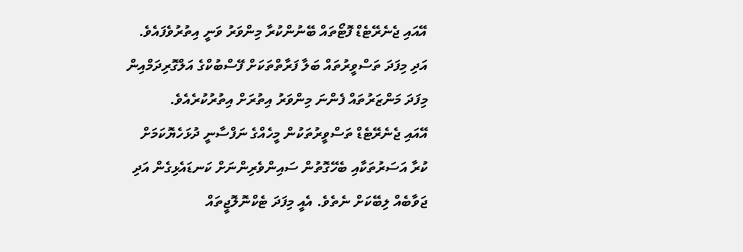އޭއައި ޖެނެރޭޓެޑް ފޮޓޯތައް ބޭނުންކުރާ މިންވަރު ވަނީ އިތުރުވެފައެވެ. އަދި މިފަދަ ތަސްވީރުތައް ބަލާ ފަރާތްތަކަށް ފޭސްބުކްގެ އަލްގޮރިދަމްއިން މިފަދަ މަންޒަރުތައް ފެންނަ މިންވަރު އިތުރަށް އިތުރުކުރެއެވެ.
އޭއައި ޖެނެރޭޓެޑް ތަސްވީރުތަކުން މީހެއްގެ ނަފްސާނީ ދުޅަހެޔޮކަމަށް ކުރާ އަސަރުތަކާއި ބެހޭގޮތުން ސައިންވެރިންނަށް ކަނޑައެޅިގެން އަދި ޖަވާބެއް ލިބޭކަށް ނެތެވެ. އެއީ މިފަދަ ޓެކްނޮލޮޖީތައް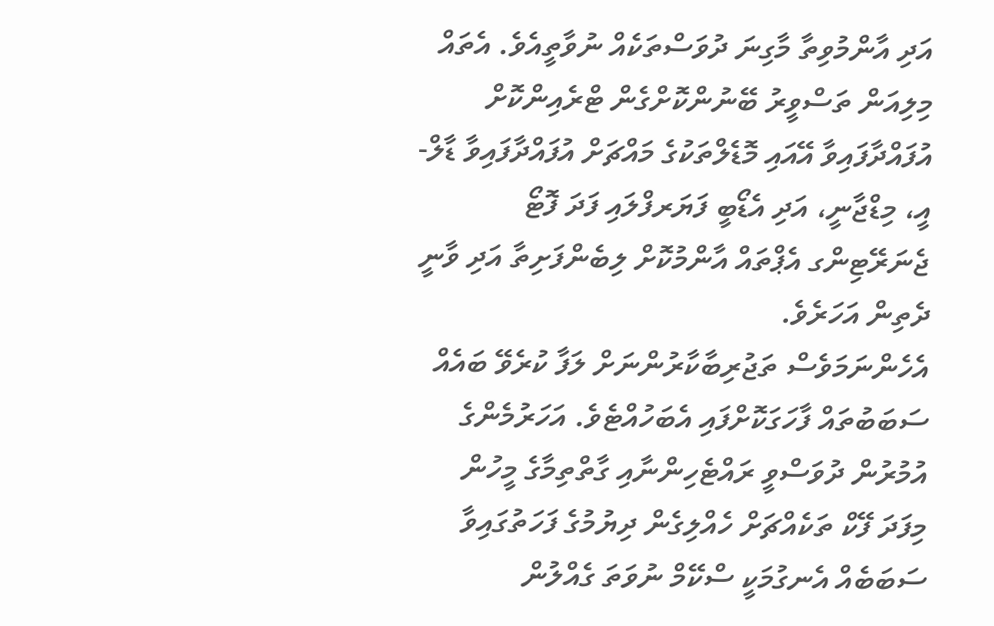އަދި އާންމުވިތާ މާގިނަ ދުވަސްތަކެއް ނުވާތީއެވެ. އެތައް މިލިއަން ތަސްވީރު ބޭނުންކޮށްގެން ޓްރެއިންކޮށް އުފައްދާފައިވާ އޭއައި މޮޑެލްތަކުގެ މައްޗަށް އުފައްދާފައިވާ ޑާލް-އީ، މިޑްޖާނީ، އަދި އެޑޯބީ ފަޔަރފްލައި ފަދަ ފޮޓޯ ޖެނަރޭޓިންގ އެޕްތައް އާންމުކޮށް ލިބެންފަށިތާ އަދި ވާނީ ދެތިން އަހަރެވެ.
އެހެންނަމަވެސް ތަޖުރިބާކާރުންނަށް ލަފާ ކުރެވޭ ބައެއް ސަބަބުތައް ފާހަގަކޮށްފައި އެބަހުއްޓެވެ. އަހަރުމެންގެ އުމުރުން ދުވަސްވީ ރައްޓެހިންނާއި ގާތްތިމާގެ މީހުން މިފަދަ ފޭކް ތަކެއްޗަށް ހެއްލިގެން ދިޔުމުގެ ފަހަތުގައިވާ ސަބަބެއް އެނގުމަކީ ސްކޭމް ނުވަތަ ގެއްލުން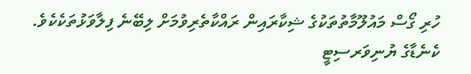ހުރި ގޯސް މައުލޫމާތުތަކުގެ ޝިކާރައިން ރައްކާތެރިވުމަށް ލިބޭނެ ފިލާވަޅުތަކެކެވެ.
ކެނެޑާގެ ޔުނިވަރސިޓީ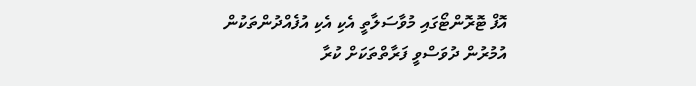އޮފް ޓޮރޮންޓޯގައި މުވާސަލާތީ އެކި އެކި އުފެއްދުންތަކުން އުމުރުން ދުވަސްވީ ފަރާތްތަކަށް ކުރާ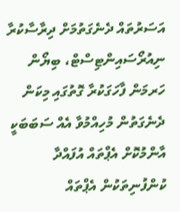އަސަރުތައް ދެނެގަތުމަށް ދިރާސާކުރާ ނިއުރޯސައިންޓިސްޓް، ބިޔޯން ހަރމަން ފާހަގަކުރާ ގޮތުގައި މިކަން ދެނެގަތުން މުހިއްމުވާ އެއް ސަބަބަކީ އާންމުކޮށް އެޕްތައް އުފައްދާ ކުންފުނިތަކުން އެޕްތައް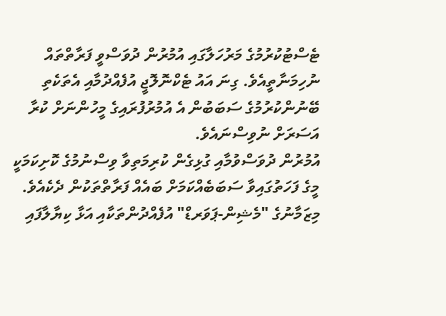ޓެސްޓުކުރުމުގެ މަރުހަލާގައި އުމުރުން ދުވަސްވީ ފަރާތްތައް ނުހިމަނާތީއެވެ. ގިނަ އައު ޓެކްނޮލޮޖީ އުފެއްދުމާއި އެތަކެތި ބޭނުންކުރުމުގެ ސަބަބުން އެ އުމުރުފުރައިގެ މީހުންނަށް ކުރާ އަސަރަށް ނުވިސްނައެވެ.
އުމުރުން ދުވަސްވުމާއި ގުޅިގެން ކުރިމަތިވާ ވިސްނުމުގެ ކޮށިކަމަކީ މީގެ ފަހަތުގައިވާ ސަބަބެއްކަމަށް ބައެއް ފަރާތްތަކުން ދެކެއެވެ. މިޒަމާނުގެ "މެޝިން-ޕަވަރޑް" އުފެއްދުންތަކާއި އަޅާ ކިޔާލާފައި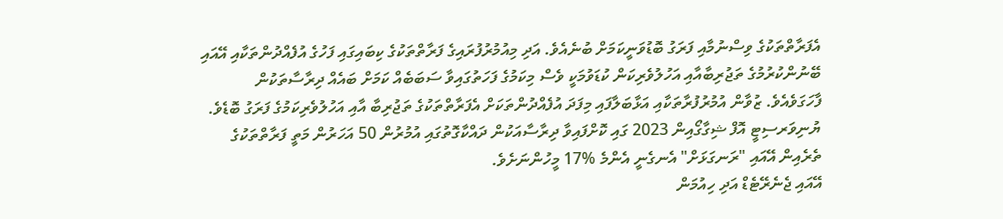އެފަރާތްތަކުގެ ވިސްނުމާއި ފަރަގު ބޮޑުވަނީކަމަށް ބުނެއެވެ. އަދި މިއުމުރުފުރައިގެ ފަރާތްތަކުގެ ކިބައިގައި ފަހުގެ އުފެއްދުންތަކާއި އޭއައި ބޭނުންކުރުމުގެ ތަޖުރިބާއާއި އަހުލުވެރިކަން ކުޑަވުމަކީ ވެސް މިކަމުގެ ފަހަތުގައިވާ ސަބަބެއް ކަމަށް ބައެއް ދިރާސާތަކުން ފާހަގަވެއެވެ. ޒުވާން އުމުރުފުރާތަކާއި އަޅާބަލާފައި މިފަދަ އުފެއްދުންތަކަށް އެފަރާތްތަކުގެ ތަޖުރިބާ އާއި އަހުލުވެރިކަމުގެ ފަރަގު ބޮޑެވެ. ޔުނިވަރސިޓީ އޮފް ޝިގާގޯއިން 2023 ގައި ކޮށްފައިވާ ދިރާސާއަކުން ދައްކާގޮތުގައި އުމުރުން 50 އަހަރުން މަތީ ފަރާތްތަކުގެ ތެރެއިން އޭއައި "ރަނގަޅަށް" އެނގެނީ އެންމެ %17 މީހުންނަށެވެ.
އޭއައި ޖެނެރޭޓެޑް އަދި ހިއުމަން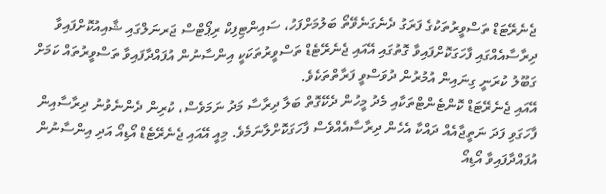ޖެނެރޭޓަޑް ތަސްވީރުތަކުގެ ފަރަގު ދެނެގަނެވޭތޯ ބަލުމަށްފަހު، ސައިންޓިފިކް ރިޕޯޓްސް ޖަރނަލްގައި ޝާއިއުކޮށްފައިވާ ދިރާސާއެއްގައި ފާހަގަކޮށްފައިވާ ގޮތުގައި އޭއައި ޖެނެރޭޓެޑް ތަސްވީރުތަކަކީ އިންސާނުން އުފައްދާފައިވާ ތަސްވީރުތައް ކަމަށް ގަބޫލު ކުރަނީ ގިނައިން އުމުރުން ދުވަސްވީ ފަރާތްތަކެވެ.
އޭއައި ޖެނެރޭޓަޑް ކޮންޓެންޓްތަކާއި މެދު މީހުން ދެކޭގޮތް ބަލާ ދިރާސާ މަދު ނަމަވެސް، ކުރިން ދެންނެވުނު ދިރާސާއިން ފާހަގަވި ފަދަ ނަތީޖާއެއް ދައްކާ އެހެން ދިރާސާއެއްވެސް ފާހަގަކޮށްލާނަމެވެ. މިއީ އޭއައި ޖެނެރޭޓެޑް އޯޑިއޯ އަދި އިންސާނުން އުފައްދާފައިވާ އޯޑިއޯ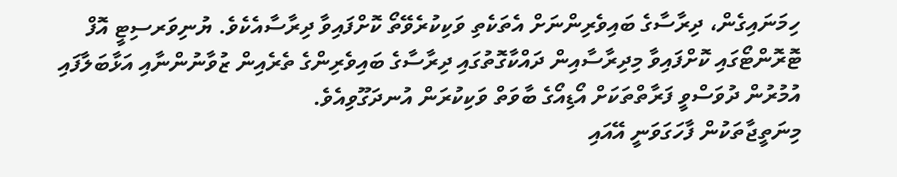ހިމަނައިގެން، ދިރާސާގެ ބައިވެރިންނަށް އެތަކެތި ވަކިކުރެވޭތޯ ކޮށްފައިވާ ދިރާސާއެކެވެ. ޔުނިވަރސިޓީ އޮފް ޓޮރޮންޓޯގައި ކޮށްފައިވާ މިދިރާސާއިން ދައްކާގޮތުގައި ދިރާސާގެ ބައިވެރިންގެ ތެރެއިން ޒުވާނުންނާއި އަޅާބަލާފައި އުމުރުން ދުވަސްވީ ފަރާތްތަކަށް އޯޑިއޯގެ ބާވަތް ވަކިކުރަން އުނދަގޫވިއެވެ.
މިނަތީޖާތަކުން ފާހަގަވަނީ އޭއައި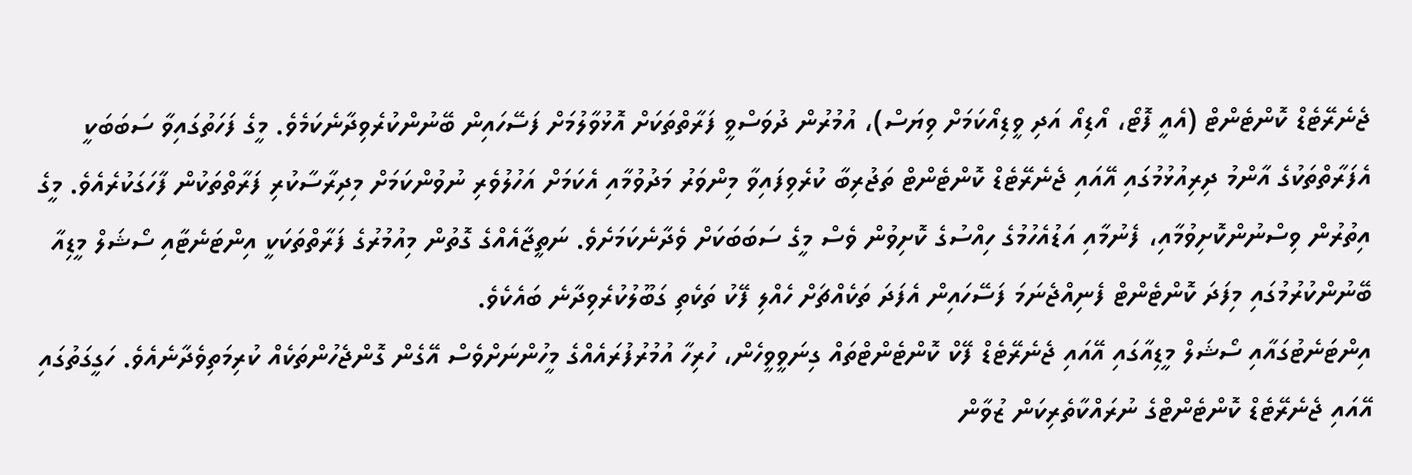ޖެނެރޭޓެޑް ކޮންޓެންޓް (އެއީ ފޮޓޯ، އޯޑިއޯ އަދި ވީޑިއޯކަމަށް ވިޔަސް)، އުމުރުން ދުވަސްވީ ފަރާތްތަކަށް އޮޅުވާލުމަށް ފަސޭހައިން ބޭނުންކުރެވިދާނެކަމެވެ. މީގެ ފަހަތުގައިވާ ސަބަބަކީ އެފަރާތްތަކުގެ އާންމު ދިރިއުޅުމުގައި އޭއައި ޖެނެރޭޓެޑް ކޮންޓެންޓް ތަޖުރިބާ ކުރެވިފައިވާ މިންވަރު މަދުވުމާއި އެކަމަށް އަހުލުވެރި ނުވުންކަމަށް މިދިރާސާކުރި ފަރާތްތަކުން ފާހަގަކުރެއެވެ. މީގެ އިތުރުން ވިސްނުންކޮށިވުމާއި، ފެނުމާއި އަޑުއެހުމުގެ ހިއްސުގެ ކޮށިވުން ވެސް މީގެ ސަބަބަކަށް ވެދާނެކަމަށެވެ. ނަތީޖާއެއްގެ ގޮތުން މިއުމުރުގެ ފަރާތްތަކަކީ އިންޓަނެޓާއި ސޯޝަލް މީޑިއާ ބޭނުންކުރުމުގައި މިފަދަ ކޮންޓެންޓް ފެނިއްޖެނަމަ ފަސޭހައިން އެފަދަ ތަކެއްޗަށް ހެއްލި ފޭކު ތަކެތި ގަބޫލުކުރެވިދާނެ ބައެކެވެ.
އިންޓަނެޓުގައާއި ސޯޝަލް މީޑިއާގައި އޭއައި ޖެނެރޭޓެޑް ފޭކް ކޮންޓެންޓްތައް ގިނަވީވީހެން، ހުރިހާ އުމުރުފުރައެއްގެ މީހުންނަށްވެސް އޭގެން ގޮންޖެހުންތަކެއް ކުރިމަތިވެދާނެއެވެ. ހަގީގަތުގައި އޭއައި ޖެނެރޭޓެޑް ކޮންޓެންޓްގެ ނުރައްކާތެރިކަން ޒުވާން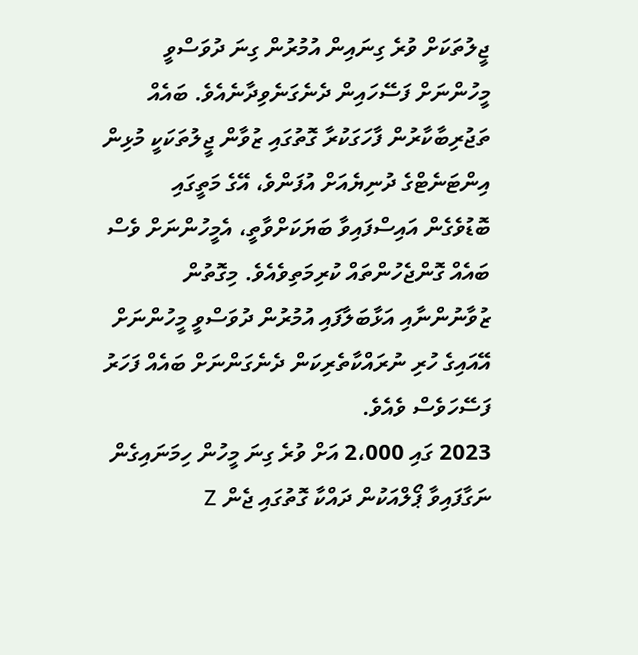ޖީލުތަކަށް ވުރެ ގިނައިން އުމުރުން ގިނަ ދުވަސްވީ މީހުންނަށް ފަސޭހައިން ދެނެގަނެވިދާނެއެވެ. ބައެއް ތަޖުރިބާކާރުން ފާހަގަކުރާ ގޮތުގައި ޒުވާން ޖީލުތަކަކީ މުޅިން އިންޓަނެޓްގެ ދުނިޔެއަށް އުފަންވެ، އޭގެ މަތީގައި ބޮޑުވެގެން އައިސްފައިވާ ބަޔަކަށްވާތީ، އެމީހުންނަށް ވެސް ބައެއް ގޮންޖެހުންތައް ކުރިމަތިވެއެވެ. މިގޮތުން ޒުވާނުންނާއި އަޅާބަލާފައި އުމުރުން ދުވަސްވީ މީހުންނަށް އޭއައިގެ ހުރި ނުރައްކާތެރިކަން ދެނެގަންނަށް ބައެއް ފަހަރު ފަސޭހަވެސް ވެއެވެ.
2023 ގައި 2،000 އަށް ވުރެ ގިނަ މީހުން ހިމަނައިގެން ނަގާފައިވާ ޕޯލްއަކުން ދައްކާ ގޮތުގައި ޖެން Z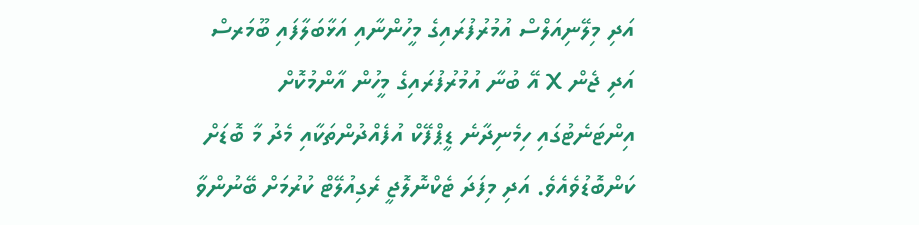އަދި މިލޭނިއަލްސް އުމުރުފުރައިގެ މީހުންނާއި އަޅާބަލާފައި ބޫމަރސް އަދި ޖެން X އޭ ބުނާ އުމުރުފުރައިގެ މީހުން އާންމުކޮށް އިންޓަނެޓުގައި ހިމެނިދާނެ ޑީޕްފޭކް އުފެއްދުންތަކާއި މެދު މާ ބޮޑަށް ކަންބޮޑުވެއެވެ. އަދި މިފަދަ ޓެކްނޮލޮޖީ ރެގިއުލޭޓް ކުރުމަށް ބޭނުންވާ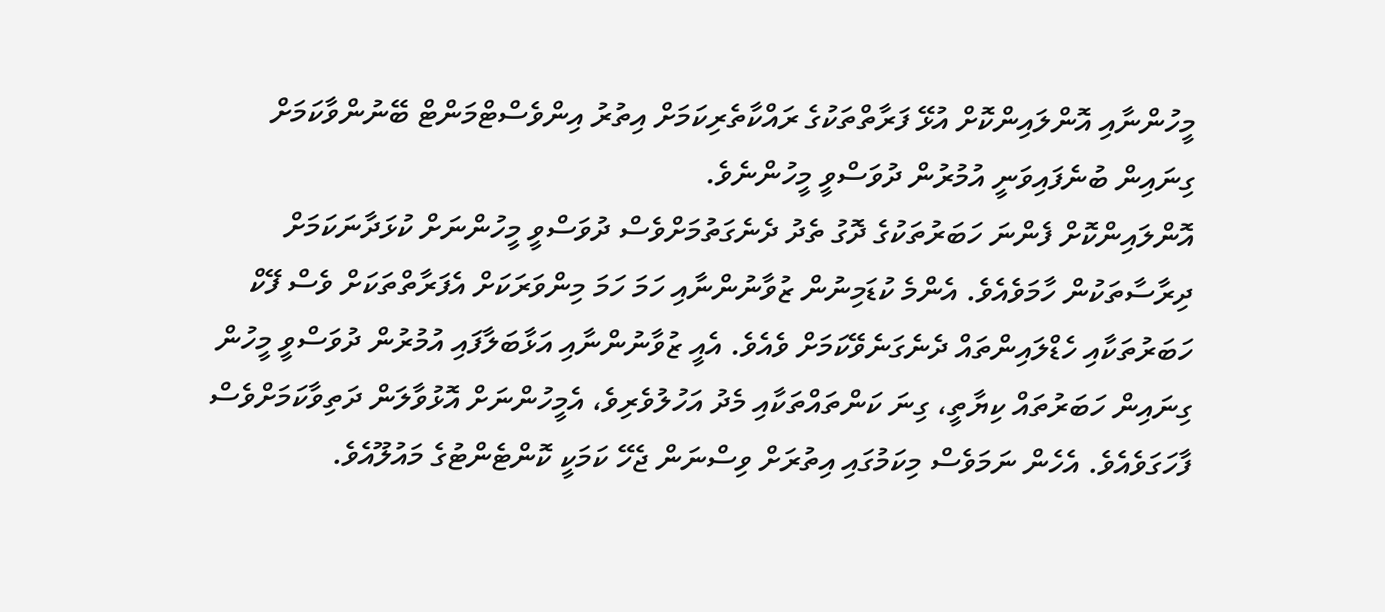މީހުންނާއި އޮންލައިންކޮށް އުޅޭ ފަރާތްތަކުގެ ރައްކާތެރިކަމަށް އިތުރު އިންވެސްޓްމަންޓް ބޭނުންވާކަމަށް ގިނައިން ބުނެފައިވަނީ އުމުރުން ދުވަސްވީ މީހުންނެވެ.
އޮންލައިންކޮށް ފެންނަ ހަބަރުތަކުގެ ދޮގު ތެދު ދެނެގަތުމަށްވެސް ދުވަސްވީ މީހުންނަށް ކުޅަދާނަކަމަށް ދިރާސާތަކުން ހާމަވެއެވެ. އެންމެ ކުޑަމިނުން ޒުވާނުންނާއި ހަމަ ހަމަ މިންވަރަކަށް އެފަރާތްތަކަށް ވެސް ފޭކް ހަބަރުތަކާއި ހެޑްލައިންތައް ދެނެގަނެވޭކަމަށް ވެއެވެ. އެއީ ޒުވާނުންނާއި އަޅާބަލާފައި އުމުރުން ދުވަސްވީ މީހުން ގިނައިން ހަބަރުތައް ކިޔާތީ، ގިނަ ކަންތައްތަކާއި މެދު އަހުލުވެރިވެ، އެމީހުންނަށް އޮޅުވާލަން ދަތިވާކަމަށްވެސް ފާހަގަވެއެވެ. އެހެން ނަމަވެސް މިކަމުގައި އިތުރަށް ވިސްނަން ޖެހޭ ކަމަކީ ކޮންޓެންޓުގެ މައުލޫއެވެ.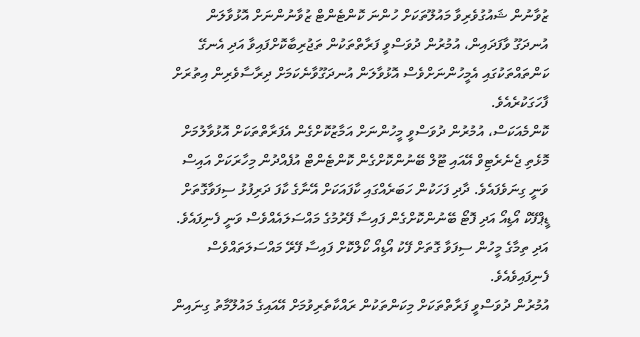ޒުވާނުން ޝައުގުވެރިވާ މައުލޫތަކަށް ހުންނަ ކޮންޓެންޓް ޒުވާނުންނަށް އޮޅުވާލަން އުނދަގޫ ވާފަދައިން، އުމުރުން ދުވަސްވީ ފަރާތްތަކުން ތަޖުރިބާކޮށްފައިވާ އަދި އެނގޭ ކަންތައްތަކުގައި އެމީހުންނަށްވެސް އޮޅުވާލަން އުނދަގޫވާނެކަމަށް ދިރާސާވެރިން އިތުރަށް ފާހަގަކުރެއެވެ.
ކޮންމެއަކަސް، އުމުރުން ދުވަސްވީ މީހުންނަށް އަމާޒުކޮށްގެން އެފަރާތްތަކަށް އޮޅުވާލުމަށް މޮޅެތި ޖެނެރެޓިވް އޭއައި ޓޫލް ބޭނުންކޮށްގެން ކޮންޓެންޓް އުފެއްދުން މިހާރަކަށް އައިސް ވަނީ ގިނަވެފައެވެ. ދާދި ފަހަކުން ހަބަރެއްގައި ކާފައަކަށް އޭނާގެ ކާފަ ދަރިފުޅު ސިފަވާގޮތަށް ޑީޕްފޭކް އޯޑިއޯ އަދި ފޮޓޯ ބޭނުންކޮށްގެން ފައިސާ ފޭރުމުގެ މައްސަލައެއްވެސް ވަނީ ފެނިފައެވެ. އަދި ތިމާގެ މީހުން ސިފަވާ ގޮތަށް ފޭކު އޯޑިއޯ ކޯލްކޮށް ފައިސާ ފޭރޭ މައްސަލަތައްވެސް ފެނިފައިވެއެވެ.
އުމުރުން ދުވަސްވީ ފަރާތްތަކަށް މިކަންތަކުން ރައްކާތެރިވުމަށް އޭއައިގެ މައުލޫމާތު ގިނައިން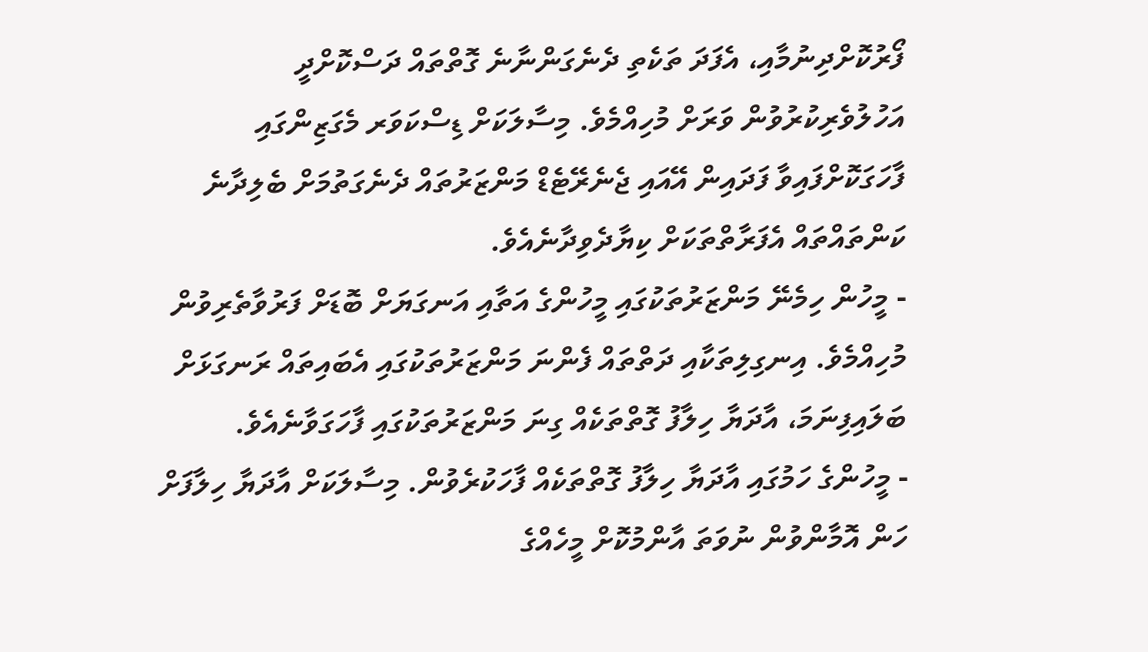ފޯރުކޮށްދިނުމާއި، އެފަދަ ތަކެތި ދެނެގަންނާނެ ގޮތްތައް ދަސްކޮށްދީ އަހުލުވެރިކުރުވުން ވަރަށް މުހިއްމެވެ. މިސާލަކަށް ޑިސްކަވަރ މެގަޒިންގައި ފާހަގަކޮށްފައިވާ ފަދައިން އޭއައި ޖެނެރޭޓެޑް މަންޒަރުތައް ދެނެގަތުމަށް ބެލިދާނެ ކަންތައްތައް އެފަރާތްތަކަށް ކިޔާދެވިދާނެއެވެ.
- މީހުން ހިމެނޭ މަންޒަރުތަކުގައި މީހުންގެ އަތާއި އަނގަޔަށް ބޮޑަށް ފަރުވާތެރިވުން މުހިއްމެވެ. އިނގިލިތަކާއި ދަތްތައް ފެންނަ މަންޒަރުތަކުގައި އެބައިތައް ރަނގަޅަށް ބަލައިފިނަމަ، އާދަޔާ ހިލާފު ގޮތްތަކެއް ގިނަ މަންޒަރުތަކުގައި ފާހަގަވާނެއެވެ.
- މީހުންގެ ހަމުގައި އާދަޔާ ހިލާފު ގޮތްތަކެއް ފާހަކުރެވުން. މިސާލަކަށް އާދަޔާ ހިލާފަށް ހަން އޮމާންވުން ނުވަތަ އާންމުކޮށް މީހެއްގެ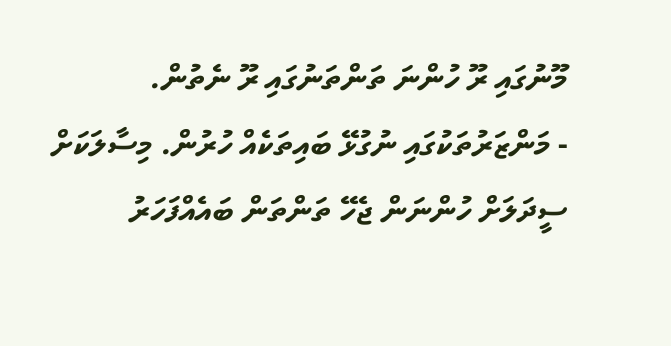މޫނުގައި ރޫ ހުންނަ ތަންތަނުގައި ރޫ ނެތުން.
- މަންޒަރުތަކުގައި ނުގުޅޭ ބައިތަކެއް ހުރުން. މިސާލަކަށް ސީދަލަށް ހުންނަން ޖެހޭ ތަންތަން ބައެއްފަހަރު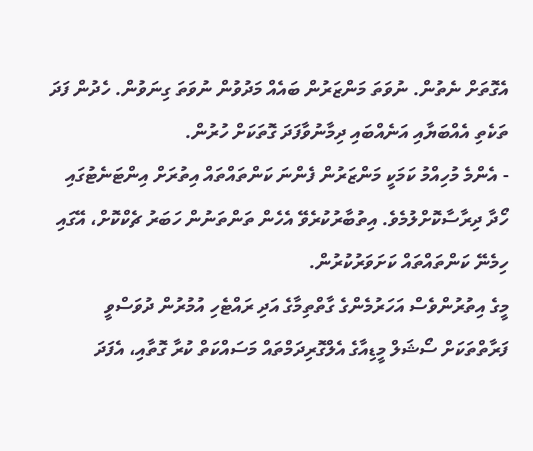އެގޮތަށް ނެތުން. ނުވަތަ މަންޒަރުން ބައެއް މަދުވުން ނުވަތަ ގިނަވުން. ހެދުން ފަދަ ތަކެތި އެއްބަޔާއި އަނެއްބައި ދިމާނުވާފަދަ ގޮތަކަށް ހުރުން.
- އެންމެ މުހިއްމު ކަމަކީ މަންޒަރުން ފެންނަ ކަންތައްތައް އިތުރަށް އިންޓަނެޓުގައި ހޯދާ ދިރާސާކޮށްލުމެވެ. އިތުބާރުކުރެވޭ އެހެން ތަންތަނުން ހަބަރު ޗެކްކޮށް، އޭގައި ހިމެނޭ ކަންތައްތައް ކަށަވަރުކުރުން.
މީގެ އިތުރުންވެސް އަހަރުމެންގެ ގާތްތިމާގެ އަދި ރައްޓެހި އުމުރުން ދުވަސްވީ ފަރާތްތަކަށް ސޯޝަލް މީޑިއާގެ އެލްގޮރިދަމްތައް މަސައްކަތް ކުރާ ގޮތާއި، އެފަދަ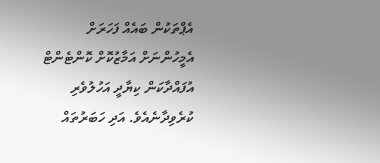އެޕްތަކުން ބައެއް ފަހަރަށް އެމީހުންނަށް އަމާޒުކޮށް ކޮންޓެންޓް އުފައްދާކަން ކިޔާދީ އަހުލުވެރި ކުރެވިދާނެއެވެ. އަދި ހަބަރުތައް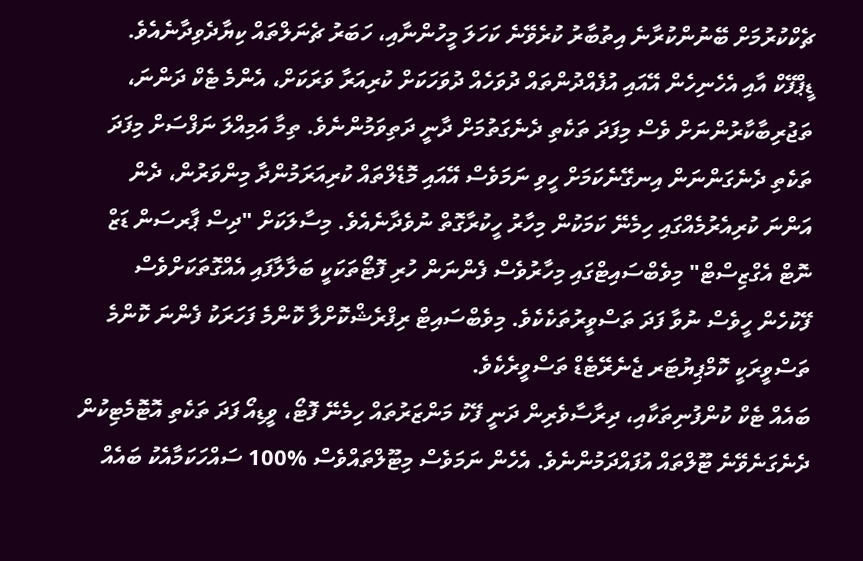ޗެކްކުރުމަށް ބޭނުންކުރާނެ އިތުބާރު ކުރެވޭނެ ކަހަލަ މީހުންނާއި، ހަބަރު ޗެނަލްތައް ކިޔާދެވިދާނެއެވެ.
ޑީޕްފޭކް އާއި އެހެނިހެން އޭއައި އުފެއްދުންތައް ދުވަހެއް ދުވަހަކަށް ކުރިއަރާ ވަރަކަށް، އެންމެ ޓެކް ދަންނަ، ތަޖުރިބާކާރުންނަށް ވެސް މިފަދަ ތަކެތި ދެނެގަތުމަށް ދާނީ ދަތިވަމުންނެވެ. ތިމާ އަމިއްލަ ނަފްސަށް މިފަދަ ތަކެތި ދެނެގަންނަން އިނގޭނެކަމަށް ހީވި ނަމަވެސް އޭއައި މޮޑެލްތައް ކުރިއަރަމުންދާ މިންވަރުން، ދެން އަންނަ ކުރިއެރުމެއްގައި ހިމެނޭ ކަމަކުން މިހާރު ހީކުރާގޮތް ނުވެދާނެއެވެ. މިސާލަކަށް "ދިސް ޕާރސަން ޑަޒް ނޮޓް އެގްޒިސްޓް" މިވެބްސައިޓްގައި މިހާރުވެސް ފެންނަން ހުރި ފޮޓޯތަކަކީ ބަލާލާފައި އެއްގޮތަކަށްވެސް ފޭކުހެން ހީވެސް ނުވާ ފަދަ ތަސްވީރުތަކެކެވެ. މިވެބްސައިޓް ރިފްރެޝްކޮށްލާ ކޮންމެ ފަހަރަކު ފެންނަ ކޮންމެ ތަސްވީރަކީ ކޮމްޕިޔުޓަރ ޖެނެރޭޓެޑް ތަސްވީރެކެވެ.
ބައެއް ޓެކް ކުންފުނިތަކާއި، ދިރާސާވެރިން ދަނީ ފޭކު މަންޒަރުތައް ހިމެނޭ ފޮޓޯ، ވީޑިއޯ ފަދަ ތަކެތި އޮޓޮމެޓިކުން ދެނެގަނެވޭނެ ޓޫލްތައް އުފައްދަމުންނެވެ. އެހެން ނަމަވެސް މިޓޫލްތައްވެސް %100 ސައްހަކަމާއެކު ބައެއް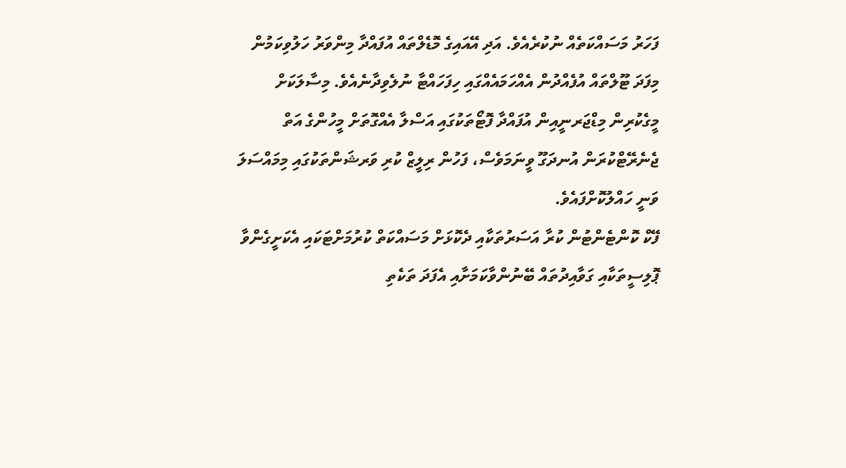ފަހަރު މަސައްކަތެއް ނުކުރެއެވެ. އަދި އޭއައިގެ މޮޑެލްތައް އުފައްދާ މިންވަރު ހަލުވިކަމުން މިފަދަ ޓޫލްތައް އުފެއްދުން އެއްހަމައެއްގައި ހިފަހައްޓާ ނުލެވިދާނެއެވެ. މިސާލަކަށް މީގެކުރިން މިޑްޖަރނީއިން އުފައްދާ ފޮޓޯތަކުގައި އަސްލާ އެއްގޮތަށް މީހުންގެ އަތް ޖެނެރޭޓްކުރަން އުނދަގޫ ވީނަމަވެސް، ފަހުން ރިލީޒް ކުރި ވަރޝަންތަކުގައި މިމައްސަލަ ވަނީ ހައްލުކޮށްފައެވެ.
ފޭކް ކޮންޓެންޓުން ކުރާ އަސަރުތަކާއި ދެކޮޅަށް މަސައްކަތް ކުރުމަށްޓަކައި އެކަށީގެންވާ ޕޮލިސީތަކާއި ގަވާއިދުތައް ބޭނުންވާކަމަށާއި އެފަދަ ތަކެތި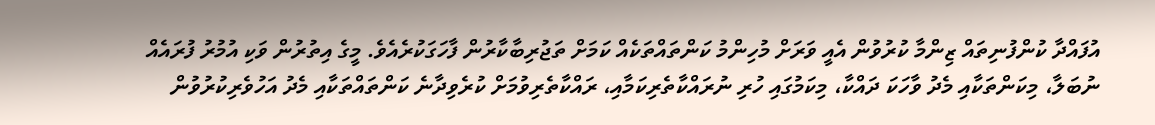އުފައްދާ ކުންފުނިތައް ޒިންމާ ކުރުވުން އެއީ ވަރަށް މުހިންމު ކަންތައްތަކެއް ކަމަށް ތަޖުރިބާކާރުން ފާހަގަކުރެއެވެ. މީގެ އިތުރުން ވަކި އުމުރު ފުރައެއް ނުބަލާ، މިކަންތަކާއި މެދު ވާހަކަ ދައްކާ، މިކަމުގައި ހުރި ނުރައްކާތެރިކަމާއި، ރައްކާތެރިވުމަށް ކުރެވިދާނެ ކަންތައްތަކާއި މެދު އަހުވެރިކުރުވުން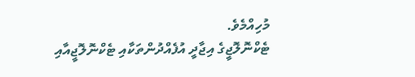މުހިއްމެވެ.
ޓެކްނޮލޮޖީގެ އިޖާދީ އުފެއްދުންތަކާއި ޓެކްނޮލޮޖީއާއި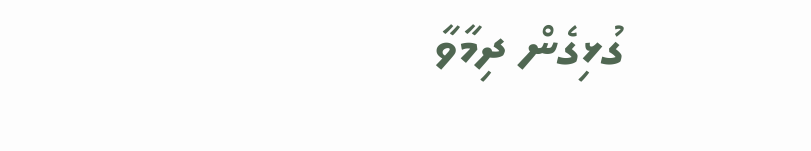ގުޅިގެން ދިމާވާ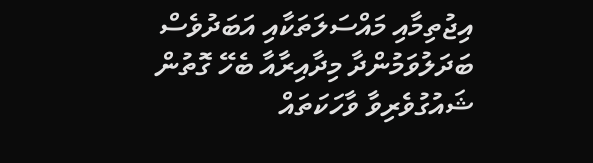އިޖުތިމާއި މައްސަލަތަކާއި އަބަދުވެސް ބަދަލުވަމުންދާ މިދާއިރާއާ ބެހޭ ގޮތުން ޝައުގުވެރިވާ ވާހަކަތައް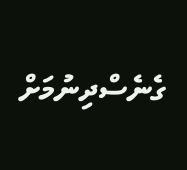ގެނެސްދިނުމަށް